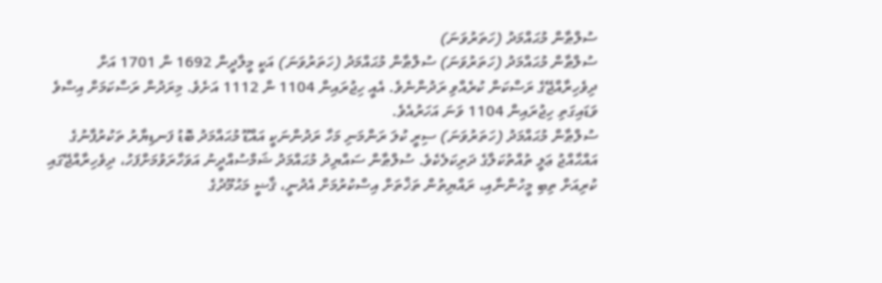ސުލްޠާން މުޙައްމަދު (ހަތަރުވަނަ)
ސުލްޠާން މުޙައްމަދު (ހަތަރުވަނަ) ސުލްޠާން މުޙައްމަދު (ހަތަރުވަނަ) އަކީ މީލާދީން 1692 ން 1701 އަށް ދިވެހިރާއްޖޭގެ ރަސްކަން ކުރެއްވި ރަދުންނެވެ. އެއީ ހިޖުރައިން 1104 ން 1112 އަށެވެ. މިރަދުން ރަސްކަމަށް އިސްވެ ވަޑައިގަތި ހިޖުރައިން 1104 ވަނަ އަހަރުއެވެ.
ސުލްޠާން މުޙައްމަދު (ހަތަރުވަނަ) ސިރީ ކުލަ ރަންމަނި މަހާ ރަދުންނަކީ އައްޑޫ މުޙައްމަދު ބޮޑު ފަނޑިޔާރު ތަކުރުފާނުގެ އައްޙާއްޖު ޢަލީ ތުއްތުކަލާގެ ދަރިކަލެކެވެ. ސުލްޠާން ސައްޔިދު މުޙައްމަދު ޝަމްސުއްދީނު އަވަހާރަވުމަށްފަހު، ދިވެހިރާއްޖޭގައި ކުރިއަށް ތިބި މީހުންނާއި، ރައްޔިތުން ތަޚްތަށް އިސްކުރުމަށް އެދުނީ، ޤާޟީ މަޙުމޫދުގެ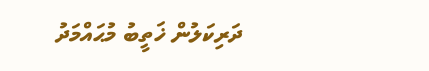ދަރިކަލުން ޚަތީބު މުޙައްމަދު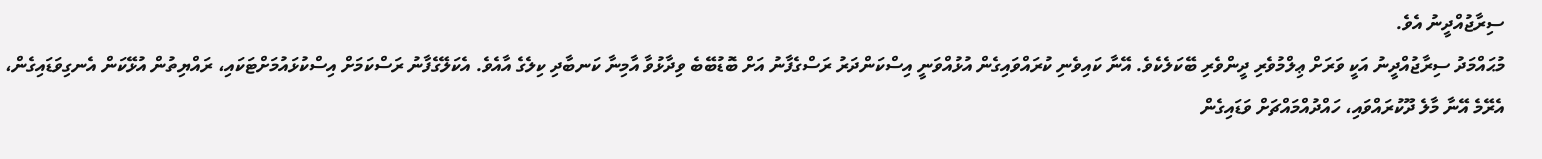ސިރާޖުއްދީނު އެވެ.
މުޙައްމަދު ސިރާޖުއްދީނު އަކީ ވަރަށް ޢިލްމުވެރި ދީންވެރި ބޭކަލެކެވެ. އޭނާ ކައިވެނި ކުރައްވައިގެން އުޅުއްވަނީ އިސްކަންދަރު ރަސްގެފާނު އަށް ބޮޑުބޭބެ ވިދާޅުވާ އާމިނާ ކަނބާދި ކިލެގެ އާއެވެ. އެކަލޭގެފާނު ރަސްކަމަށް އިސްކުޅައުމަށްޓަކައި، ރައްޔިތުން އުޅޭކަން އެނގިވަޑައިގެން، އެރޭމެ އޭނާ މާލެ ދޫކުރައްވައި، ހައްދުއްމައްޗަށް ވަޑައިގެން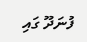ފުނަދޫ ގައި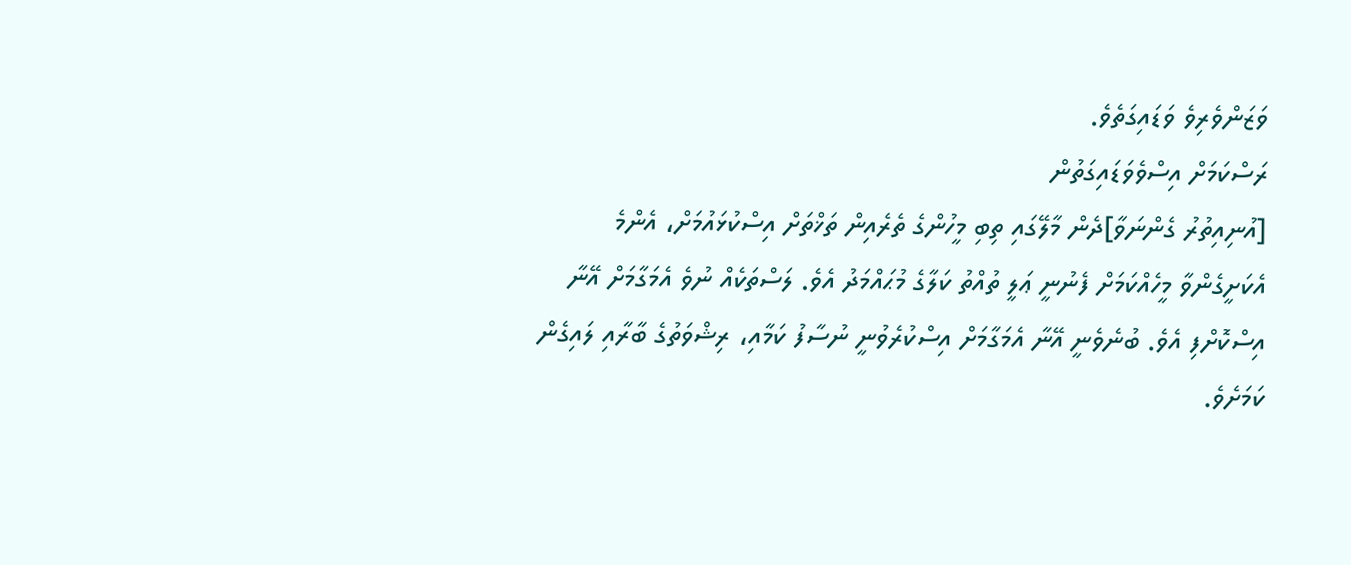ވަޒަންވެރިވެ ވަޑައިގަތެވެ.
ރަސްކަމަށް އިސްވެވަޑައިގަތުން
[އުނިއިތުރު ގެންނަވާ]ދެން މާލޭގައި ތިބި މީހުންގެ ތެރެއިން ތަޚްތަށް އިސްކުޅައުމަށް، އެންމެ އެކަށީގެންވާ މީހެއްކަމަށް ފެނުނީ ޢަލީ ތުއްތު ކަލާގެ މުޙައްމަދު އެވެ. ލަސްތަކެއް ނުވެ އެމަގާމަށް އޭނާ އިސްކޮށްފި އެވެ. ބުނެވެނީ އޭނާ އެމަގާމަށް އިސްކުރެވުނީ ނުސާފު ކަމާއި، ރިޝްވަތުގެ ބާރާއި ލައިގެން ކަމަށެވެ.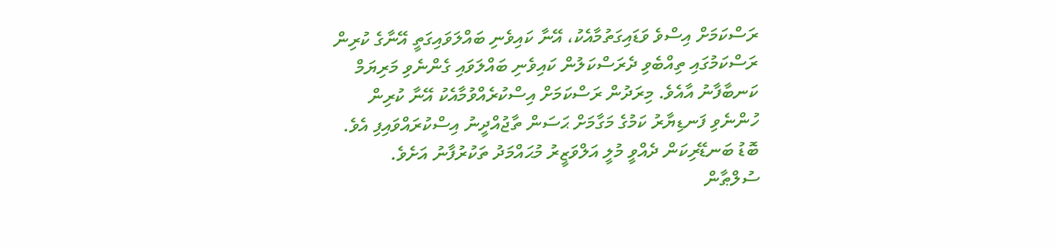ރަސްކަމަށް އިސްވެ ވަޑައިގަތުމާއެކު، އޭނާ ކައިވެނި ބައްލަވައިގަތީ އޭނާގެ ކުރިން ރަސްކަމުގައި ތިއްބެވި ދެރަސްކަލުން ކައިވެނި ބައްލަވައި ގެންނެވި މަރިޔަމް ކަނބާފާނު އާއެވެ. މިރަދުން ރަސްކަމަށް އިސްކުރެއްވުމާއެކު އޭނާ ކުރިން ހުންނެވި ފަނޑިޔާރު ކަމުގެ މަގާމަށް ޙަސަން ތާޖުއްދީނު އިސްކުރައްވައިފި އެވެ. ބޮޑު ބަނޑޭރިކަން ދެއްވީ މުލީ އަލްވަޒީރު މުޙައްމަދު ތަކުރުފާނު އަށެވެ.
ސުލްޠާން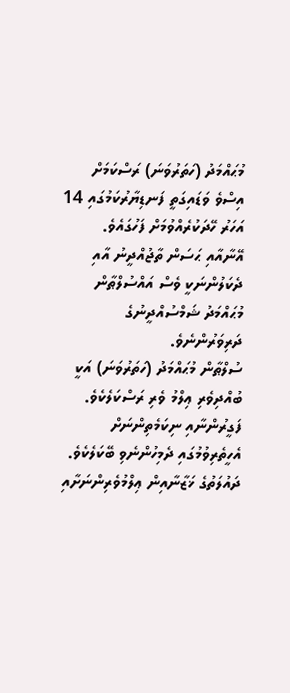މުޙައްމަދު (ހަތަރުވަނަ) ރަސްކަމަށް އިސްވެ ވަޑައިގަތީ ފަނޑިޔާރުކަމުގައި 14 އަހަރު ހޭދަކުރެއްވުމަށް ފަހުގައެވެ. އޭނާއާއި ޙަސަން ތާޖުއްދީނު އާއި ދެކަލުންނަކީ ވެސް އައްސުލްޠާން މުޙައްމަދު ޝަމްސުއްދީނުގެ ދަރިވަރުންނެވެ.
ސުލްޠާން މުޙައްމަދު (ހަތަރުވަނަ) އަކީ ބުއްދިވެރި ޢިލްމު ވެރި ރަސްކަލެކެވެ. ފަގީރުންނާއި ނިކަމެތިންނަށް އެހީތެރިވުމުގައި ދެމިހުންނެވި ބޭކަލެކެވެ. ދައުލަތުގެ ޚަޒާނާއިން ޢިލްމުވެރިންނަށާއި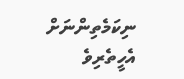ނިކަމެތިންނަށް އެހީތެރިވެ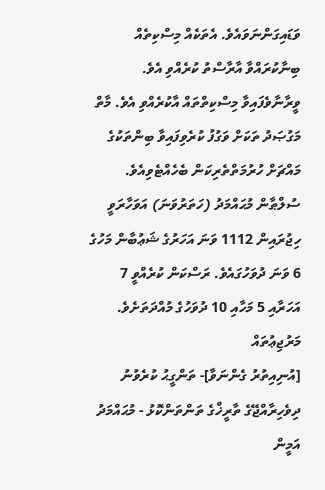ވަޑައިގަންނަވައެވެ. އެތަކެއް މިސްކިތެއް ބިނާކުރައްވާ އާރާސްތު ކުރެއްވި އެވެ. ވީރާނާވެފައިވާ މިސްކިތްތައް އާކުރެއްވި އެވެ. މާތް މަގުޞަދު ތަކަށް ވަގުފު ކުރެވިފައިވާ ބިންތަކުގެ މައްޗަށް ހުރުމަތްތެރިކަން ބެހެއްޓެވިއެވެ. ސުލްޠާން މުޙައްމަދު (ހަތަރުވަނަ) އަވަހާރަވީ ހިޖުރައިން 1112 ވަނަ އަހަރުގެ ޝަޢުބާން މަހުގެ 6 ވަނަ ދުވަހުގައެވެ. ރަސްކަން ކުރެއްވީ 7 އަހަރާއި 5 މަހާއި 10 ދުވަހުގެ މުއްދަތަށެވެ.
މަރުޖިޢުތައް
[އުނިއިތުރު ގެންނަވާ]- ތަންގީޙު ކުރެވުނު ދިވެހިރާއްޖޭގެ ތާރީޚްގެ ތަންތަންކޮޅު - މުޙައްމަދު އަމީން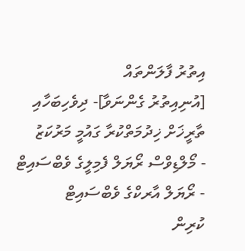އިތުރު ފާލަންތައް
[އުނިއިތުރު ގެންނަވާ]- ދިވެހިބަހާއި ތާރީޚަށް ޚިދުމަތްކުރާ ގައުމީ މަރުކަޒު
- މޯލްޑިވްސް ރޯޔަލް ފެމިލީގެ ވެބްސައިޓް
- ރޯޔަލް އާރކްގެ ވެބްސައިޓް
ކުރިން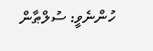ހުންނެވީ: ސުލްޠާން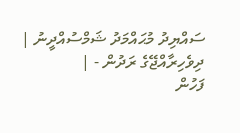ސައްޔިދު މުޙައްމަދު ޝަމްސުއްދީނު |
ދިވެހިރާއްޖޭގެ ރަދުން - |
ފަހުން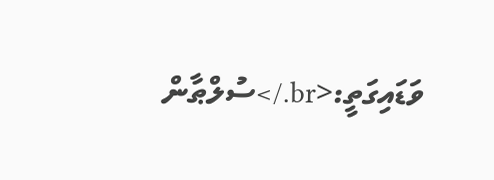ވަޑައިގަތީ:<br./>ސުލްޠާން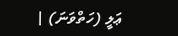ޢަލީ (ހަތްވަނަ) |